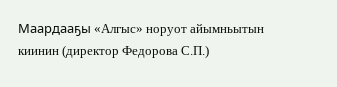Маардааҕы «Алгыс» норуот айымньытын киинин (директор Федорова С.П.)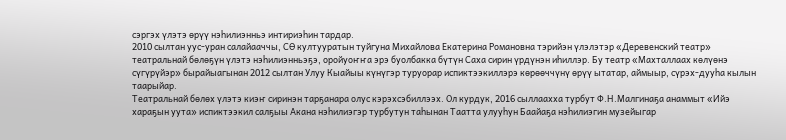сэргэх үлэтэ өрүү нэһилиэнньэ интириэһин тардар.
2010 сылтан уус-уран салайааччы, СӨ култууратын туйгуна Михайлова Екатерина Романовна тэрийэн үлэлэтэр «Деревенский театр» театральнай бөлөҕүн үлэтэ нэһилиэнньэҕэ, оройуоҥҥа эрэ буолбакка бүтүн Саха сирин үрдүнэн иһиллэр. Бу театр «Махталлаах көлүөнэ сүгүрүйэр» бырайыагынан 2012 сылтан Улуу Кыайыы күнүгэр туруорар испиктээкиллэрэ көрөөччүнү өрүү ытатар, аймыыр, сүрэх-дууһа кылын таарыйар.
Театральнай бөлөх үлэтэ киэҥ сиринэн тарҕанара олус кэрэхсэбиллээх. Ол курдук, 2016 сыллаахха турбут Ф.Н.Малгинаҕа анаммыт «Ийэ хараҕын уута» испиктээкил салҕыы Акана нэһилиэгэр турбутун таһынан Таатта улууһун Баайаҕа нэһилиэгин музейыгар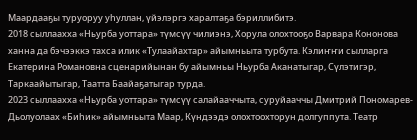Маардааҕы туруоруу уһуллан, үйэлэргэ харалтаҕа бэриллибитэ.
2018 сыллаахха «Ньурба уоттара» түмсүү чилиэнэ, Хорула олохтооҕо Варвара Кононова ханна да бэчээккэ тахса илик «Тулаайахтар» айымньыта турбута. Кэлиҥҥи сылларга Екатерина Романовна сценарийынан бу айымньы Ньурба Аканатыгар, Сүлэтигэр, Таркаайытыгар, Таатта Баайаҕатыгар турда.
2023 сыллаахха «Ньурба уоттара» түмсүү салайааччыта, суруйааччы Дмитрий Пономарев-Дьолуолаах «Биһик» айымньыта Маар, Күндээдэ олохтоохторун долгуппута. Театр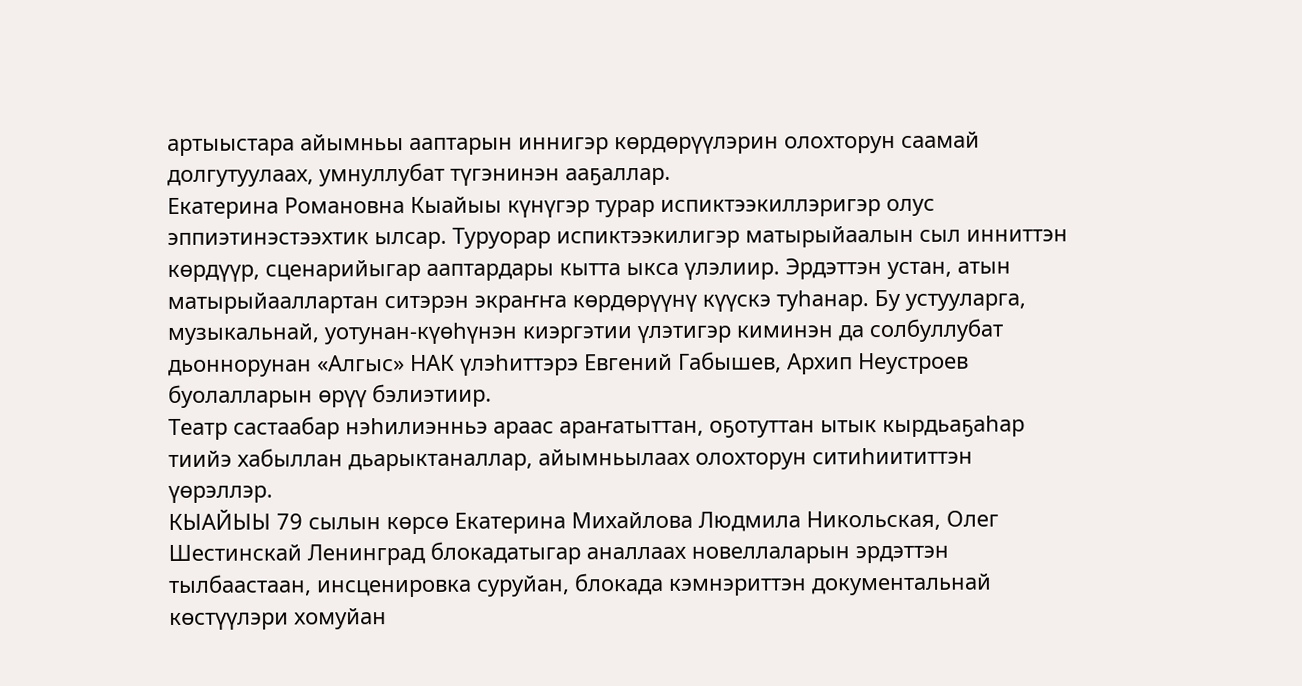артыыстара айымньы ааптарын иннигэр көрдөрүүлэрин олохторун саамай долгутуулаах, умнуллубат түгэнинэн ааҕаллар.
Екатерина Романовна Кыайыы күнүгэр турар испиктээкиллэригэр олус эппиэтинэстээхтик ылсар. Туруорар испиктээкилигэр матырыйаалын сыл инниттэн көрдүүр, сценарийыгар ааптардары кытта ыкса үлэлиир. Эрдэттэн устан, атын матырыйааллартан ситэрэн экраҥҥа көрдөрүүнү күүскэ туһанар. Бу устууларга, музыкальнай, уотунан-күөһүнэн киэргэтии үлэтигэр киминэн да солбуллубат дьоннорунан «Алгыс» НАК үлэһиттэрэ Евгений Габышев, Архип Неустроев буолалларын өрүү бэлиэтиир.
Театр састаабар нэһилиэнньэ араас араҥатыттан, оҕотуттан ытык кырдьаҕаһар тиийэ хабыллан дьарыктаналлар, айымньылаах олохторун ситиһиититтэн үөрэллэр.
КЫАЙЫЫ 79 сылын көрсө Екатерина Михайлова Людмила Никольская, Олег Шестинскай Ленинград блокадатыгар аналлаах новеллаларын эрдэттэн тылбаастаан, инсценировка суруйан, блокада кэмнэриттэн документальнай көстүүлэри хомуйан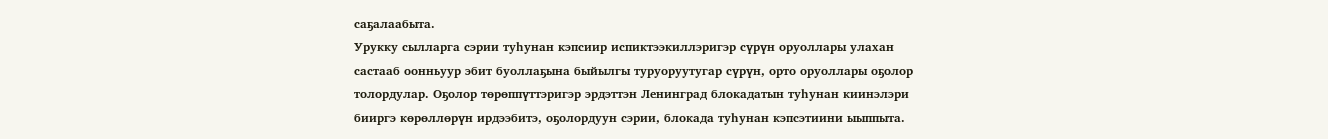саҕалаабыта.
Урукку сылларга сэрии туһунан кэпсиир испиктээкиллэригэр сүрүн оруоллары улахан састааб оонньуур эбит буоллаҕына быйылгы туруоруутугар сүрүн, орто оруоллары оҕолор толордулар. Оҕолор төрөппүттэригэр эрдэттэн Ленинград блокадатын туһунан киинэлэри бииргэ көрөллөрүн ирдээбитэ, оҕолордуун сэрии, блокада туһунан кэпсэтиини ыыппыта.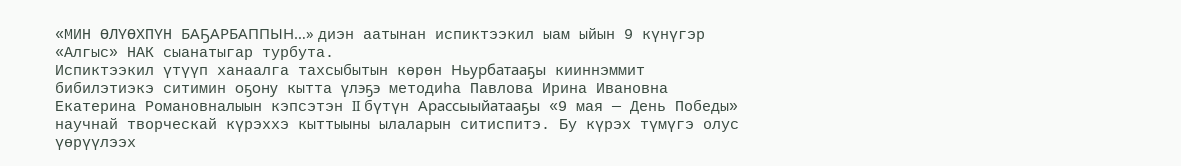«МИН ӨЛҮӨХПҮН БАҔАРБАППЫН…» диэн аатынан испиктээкил ыам ыйын 9 күнүгэр «Алгыс» НАК сыанатыгар турбута.
Испиктээкил үтүүп ханаалга тахсыбытын көрөн Ньурбатааҕы кииннэммит бибилэтиэкэ ситимин оҕону кытта үлэҕэ методиһа Павлова Ирина Ивановна Екатерина Романовналыын кэпсэтэн II бүтүн Арассыыйатааҕы «9 мая — День Победы» научнай творческай күрэххэ кыттыыны ылаларын ситиспитэ. Бу күрэх түмүгэ олус үөрүүлээх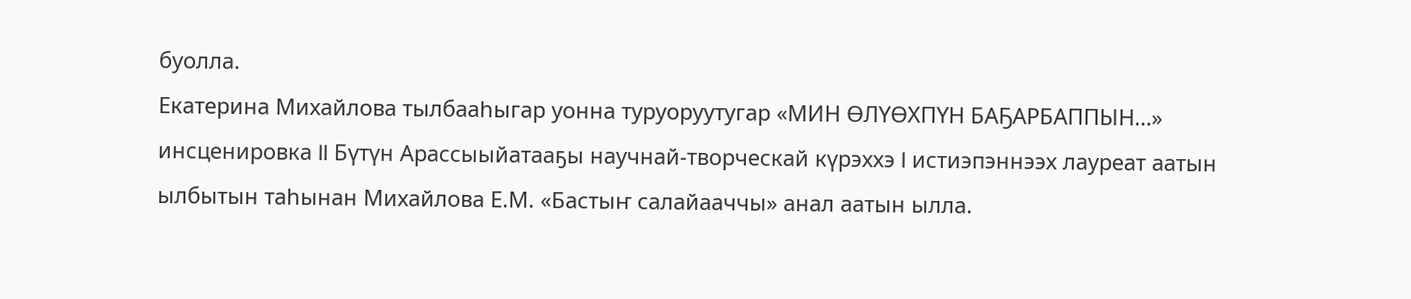буолла.
Екатерина Михайлова тылбааһыгар уонна туруоруутугар «МИН ӨЛҮӨХПҮН БАҔАРБАППЫН…» инсценировка II Бүтүн Арассыыйатааҕы научнай-творческай күрэххэ I истиэпэннээх лауреат аатын ылбытын таһынан Михайлова Е.М. «Бастыҥ салайааччы» анал аатын ылла.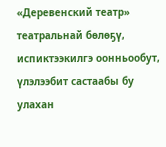«Деревенский театр» театральнай бөлөҕү, испиктээкилгэ оонньообут, үлэлээбит састаабы бу улахан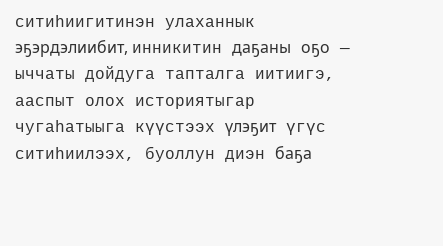ситиһиигитинэн улаханнык эҕэрдэлиибит, инникитин даҕаны оҕо — ыччаты дойдуга тапталга иитиигэ, ааспыт олох историятыгар чугаһатыыга күүстээх үлэҕит үгүс ситиһиилээх, буоллун диэн баҕа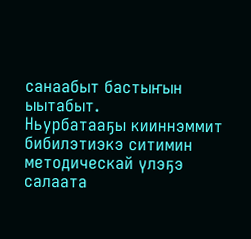санаабыт бастыҥын ыытабыт.
Ньурбатааҕы кииннэммит бибилэтиэкэ ситимин методическай үлэҕэ салаата